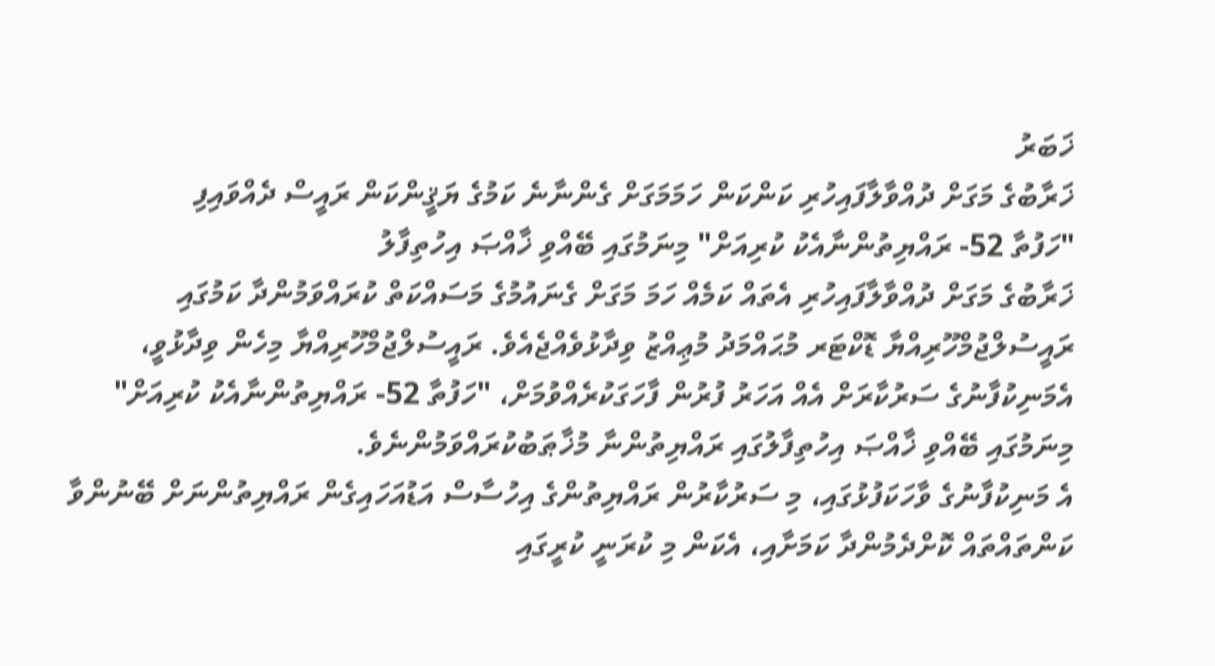ޚަބަރު
ޚަރާބުގެ މަގަށް ދުއްވާލާފައިހުރި ކަންކަން ހަމަމަގަށް ގެންނާނެ ކަމުގެ ޔަޤީންކަން ރައީސް ދެއްވައިފި
"ހަފުތާ 52- ރައްޔިތުންނާއެކު ކުރިއަށް" މިނަމުގައި ބޭއްވި ޚާއްޞަ އިހުތިފާލު
ޚަރާބުގެ މަގަށް ދުއްވާލާފައިހުރި އެތައް ކަމެއް ހަމަ މަގަށް ގެނައުމުގެ މަސައްކަތް ކުރައްވަމުންދާ ކަމުގައި ރައީސުލްޖުމްހޫރިއްޔާ ޑޮކްޓަރ މުޙައްމަދު މުޢިއްޒު ވިދާޅުވެއްޖެއެވެ. ރައީސުލްޖުމްހޫރިއްޔާ މިހެން ވިދާޅުވީ، އެމަނިކުފާނުގެ ސަރުކާރަށް އެއް އަހަރު ފުރުން ފާހަގަކުރެއްވުމަށް، "ހަފުތާ 52- ރައްޔިތުންނާއެކު ކުރިއަށް" މިނަމުގައި ބޭއްވި ޚާއްޞަ އިހުތިފާލުގައި ރައްޔިތުންނާ މުޚާޠަބުކުރައްވަމުންނެވެ.
އެ މަނިކުފާނުގެ ވާހަކަފުޅުގައި، މި ސަރުކާރުން ރައްޔިތުންގެ އިހުސާސް އަޑުއަހައިގެން ރައްޔިތުންނަށް ބޭނުންވާ ކަންތައްތައް ކޮށްދެމުންދާ ކަމަށާއި، އެކަން މި ކުރަނީ ކުރީގައި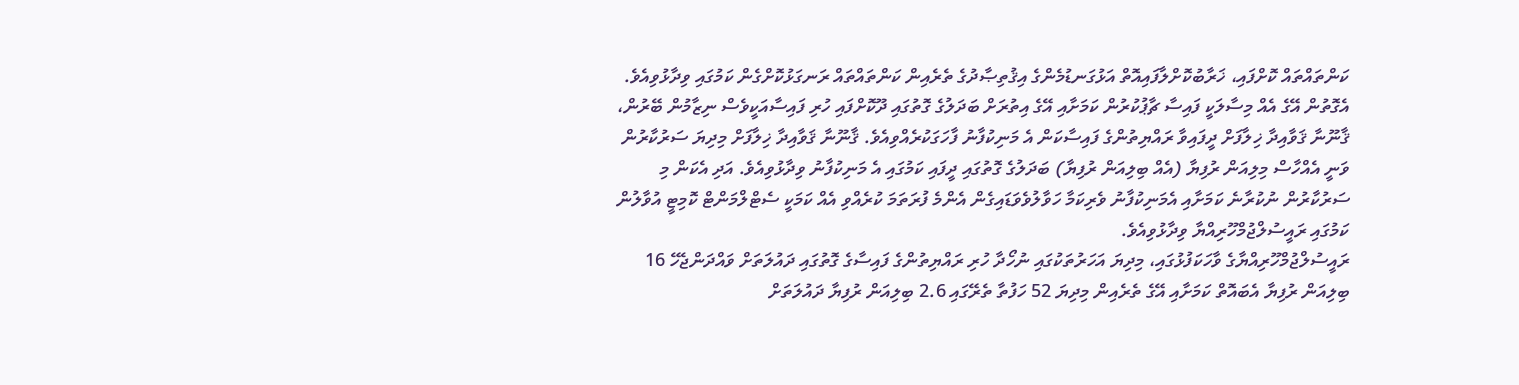ކަންތައްތައް ކޮށްފައި، ޚަރާބުކޮށްލާފައިއޮތް އަޅުގަނޑުމެންގެ އިޤުތިޞާދުގެ ތެރެއިން ކަންތައްތައް ރަނގަޅުކޮށްގެން ކަމުގައި ވިދާޅުވިއެވެ.
އެގޮތުން އޭގެ އެއް މިސާލަކީ ފައިސާ ޗާޕުކުރުން ކަމަށާއި އޭގެ އިތުރަށް ބަދަލުގެ ގޮތުގައި ދޫކޮށްފައި ހުރި ފައިސާއަކީވެސް ނިޒާމުން ބޭރުން، ޤާނޫނާ ޤަވާއިދާ ޚިލާފަށް ދީފައިވާ ރައްޔިތުންގެ ފައިސާކަން އެ މަނިކުފާނު ފާހަގަކުރެއްވިއެވެ. ޤާނޫނާ ޤަވާއިދާ ޚިލާފަށް މިދިޔަ ސަރުކާރުން ވަނީ އެއްހާސް މިލިއަން ރުފިޔާ (އެއް ބިލިއަން ރުފިޔާ) ބަދަލުގެ ގޮތުގައި ދީފައި ކަމުގައި އެ މަނިކުފާނު ވިދާޅުވިއެވެ. އަދި އެކަން މި ސަރުކާރުން ނުކުރާނެ ކަމަށާއި އެމަނިކުފާނު ވެރިކަމާ ހަވާލުވެވަޑައިގެން އެންމެ ފުރަތަމަ ކުރެއްވި އެއް ކަމަކީ ސެޓްލްމަންޓް ކޮމިޓީ އުވާލުން ކަމުގައި ރައީސުލްޖުމްހޫރިއްޔާ ވިދާޅުވިއެވެ.
ރައީސުލްޖުމްހޫރިއްޔާގެ ވާހަކަފުޅުގައި، މިދިޔަ އަހަރުތަކުގައި ނުހޯދާ ހުރި ރައްޔިތުންގެ ފައިސާގެ ގޮތުގައި ދައުލަތަށް ވައްދަންޖެހޭ 16 ބިލިއަން ރުފިޔާ އެބައޮތް ކަމަށާއި އޭގެ ތެރެއިން މިދިޔަ 52 ހަފުތާ ތެރޭގައި 2.6 ބިލިއަން ރުފިޔާ ދައުލަތަށް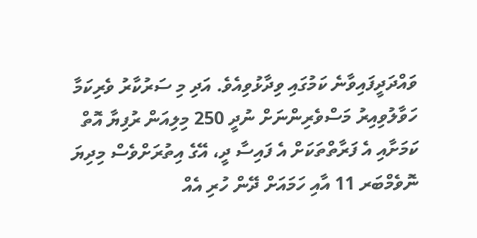ވައްދަދީފައިވާނެ ކަމުގައި ވިދާޅުވިއެވެ. އަދި މި ސަރުކާރު ވެރިކަމާ ހަވާލުވިއިރު މަސްވެރިންނަށް ނުދީ 250 މިލިއަން ރުފިޔާ އޮތް ކަމަށާއި އެ ފަރާތްތަކަށް އެ ފައިސާ ދީ، އޭގެ އިތުރަށްވެސް މިދިޔަ ނޮވެމްބަރ 11 އާއި ހަމައަށް ދޭން ހުރި އެއް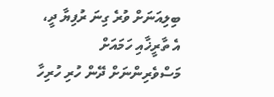ބިލިއަނަށް ވުރެ ގިނަ ރުފިޔާ ދީ، އެ ތާރީޚާއި ހަމައަށް މަސްވެރިންނަށް ދޭން ހުރި ހުރިހާ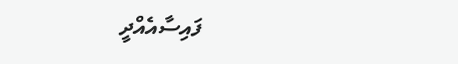ފައިސާއެއްދީ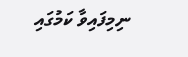ނިމިފައިވާ ކަމުގައި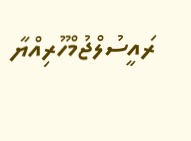ރައީސުލްޖުމްހޫރިއްޔާ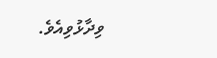ވިދާޅުވިއެވެ.